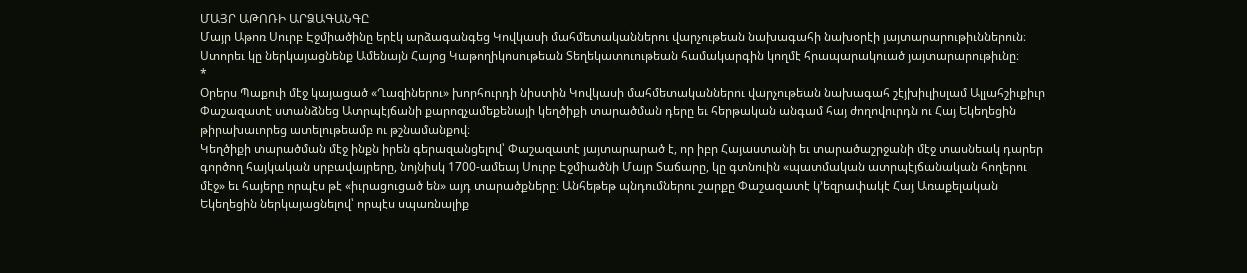ՄԱՅՐ ԱԹՈՌԻ ԱՐՁԱԳԱՆԳԸ
Մայր Աթոռ Սուրբ Էջմիածինը երէկ արձագանգեց Կովկասի մահմետականներու վարչութեան նախագահի նախօրէի յայտարարութիւններուն։ Ստորեւ կը ներկայացնենք Ամենայն Հայոց Կաթողիկոսութեան Տեղեկատուութեան համակարգին կողմէ հրապարակուած յայտարարութիւնը։
*
Օրերս Պաքուի մէջ կայացած «Ղազիներու» խորհուրդի նիստին Կովկասի մահմետականներու վարչութեան նախագահ շէյխիւլիսլամ Ալլահշիւքիւր Փաշազատէ ստանձնեց Ատրպէյճանի քարոզչամեքենայի կեղծիքի տարածման դերը եւ հերթական անգամ հայ ժողովուրդն ու Հայ Եկեղեցին թիրախաւորեց ատելութեամբ ու թշնամանքով։
Կեղծիքի տարածման մէջ ինքն իրեն գերազանցելով՝ Փաշազատէ յայտարարած է, որ իբր Հայաստանի եւ տարածաշրջանի մէջ տասնեակ դարեր գործող հայկական սրբավայրերը, նոյնիսկ 1700-ամեայ Սուրբ Էջմիածնի Մայր Տաճարը, կը գտնուին «պատմական ատրպէյճանական հողերու մէջ» եւ հայերը որպէս թէ «իւրացուցած են» այդ տարածքները։ Անհեթեթ պնդումներու շարքը Փաշազատէ կ՚եզրափակէ Հայ Առաքելական Եկեղեցին ներկայացնելով՝ որպէս սպառնալիք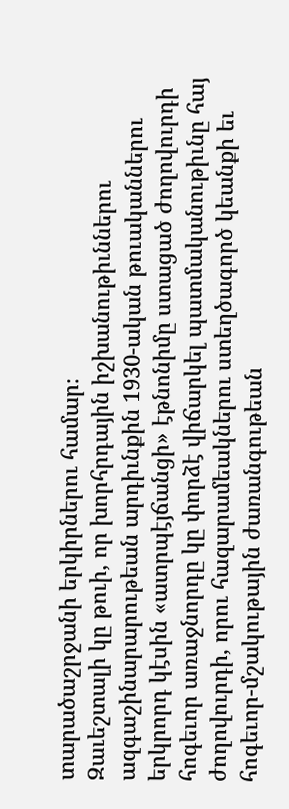տարածաշրջանի երկիրներու համար։
Զաւեշտալի կը թուի, որ խորհրդային իշխանութիւններու ազգաշինարարութեան արդիւնքին 1930-ական թուականներու երկրորդ կէսին «ատրպէյճանցի» էթնոնիմը ստացած ժողովուրդի հոգեւոր առաջնորդը կը փորձէ վիճարկել պատմականութիւնը հայ ժողովուրդի, որու հազարամեակներու ստեղծագործ կեանքի եւ հոգեւոր-մշակութային ժառանգութեան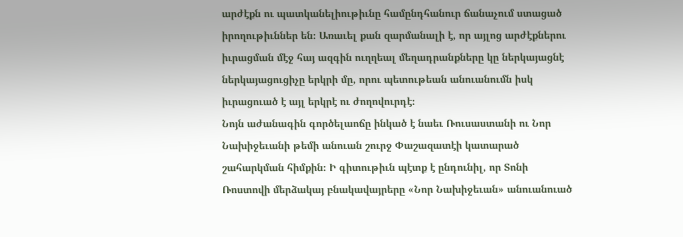արժէքն ու պատկանելիութիւնը համընդհանուր ճանաչում ստացած իրողութիւններ են։ Առաւել քան զարմանալի է, որ այլոց արժէքներու իւրացման մէջ հայ ազգին ուղղեալ մեղադրանքները կը ներկայացնէ ներկայացուցիչը երկրի մը, որու պետութեան անուանումն իսկ իւրացուած է այլ երկրէ ու ժողովուրդէ։
Նոյն աժանագին գործելաոճը ինկած է նաեւ Ռուսաստանի ու Նոր Նախիջեւանի թեմի անուան շուրջ Փաշազատէի կատարած շահարկման հիմքին։ Ի գիտութիւն պէտք է ընդունիլ, որ Տոնի Ռոստովի մերձակայ բնակավայրերը «Նոր Նախիջեւան» անուանուած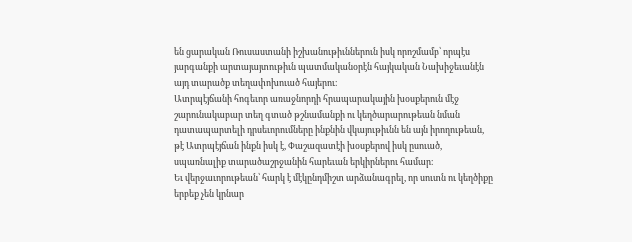են ցարական Ռուսաստանի իշխանութիւններուն իսկ որոշմամբ՝ որպէս յարգանքի արտայայտութիւն պատմականօրէն հայկական Նախիջեւանէն այդ տարածք տեղափոխուած հայերու։
Ատրպէյճանի հոգեւոր առաջնորդի հրապարակային խօսքերուն մէջ շարունակաբար տեղ գտած թշնամանքի ու կեղծարարութեան նման դատապարտելի դրսեւորումները ինքնին վկայութիւնն են այն իրողութեան, թէ Ատրպէյճան ինքն իսկ է, Փաշազատէի խօսքերով իսկ ըսուած, սպառնալիք տարածաշրջանին հարեւան երկիրներու համար։
Եւ վերջաւորութեան՝ հարկ է մէկընդմիշտ արձանագրել, որ սուտն ու կեղծիքը երբեք չեն կրնար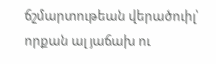ճշմարտութեան վերածուիլ՝ որքան ալ յաճախ ու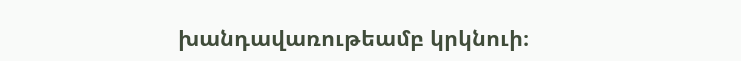խանդավառութեամբ կրկնուի։